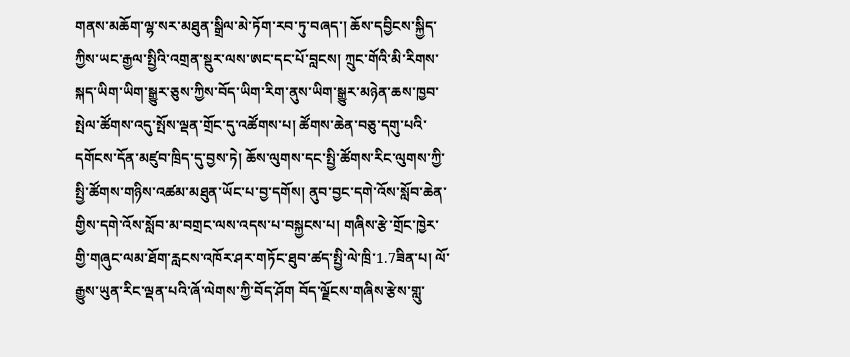གནས་མཆོག་ལྷ་སར་མཐུན་སྒྲིལ་མེ་ཏོག་རབ་ཏུ་བཞད་། ཆོས་དབྱིངས་སྐྱིད་ཀྱིས་ཡང་རྒྱལ་སྤྱིའི་འགྲན་སྡུར་ལས་ཨང་དང་པོ་བླངས། ཀྲུང་གོའི་མི་རིགས་སྐད་ཡིག་ཡིག་སྒྱུར་ཅུས་ཀྱིས་བོད་ཡིག་རིག་ནུས་ཡིག་སྒྱུར་མཉེན་ཆས་ཁྱབ་སྤེལ་ཚོགས་འདུ་སྤོས་ལྡན་གྲོང་དུ་འཚོགས་པ། ཚོགས་ཆེན་བཅུ་དགུ་པའི་དགོངས་དོན་མཛུབ་ཁྲིད་དུ་བྱས་ཏེ། ཆོས་ལུགས་དང་སྤྱི་ཚོགས་རིང་ལུགས་ཀྱི་སྤྱི་ཚོགས་གཉིས་འཚམ་མཐུན་ཡོང་པ་བྱ་དགོས། ནུབ་བྱང་དགེ་འོས་སློབ་ཆེན་གྱིས་དགེ་འོས་སློབ་མ་བགྲང་ལས་འདས་པ་བསྐྱངས་པ། གཞིས་རྩེ་གྲོང་ཁྱེར་གྱི་གཞུང་ལམ་ཐོག་རླངས་འཁོར་ཤར་གཏོང་ཐུབ་ཚད་སྤྱི་ལེ་ཁྲི་1.7ཟིན་པ། ལོ་རྒྱུས་ཡུན་རིང་ལྡན་པའི་ཞོ་ལེགས་ཀྱི་བོད་ཤོག བོད་ལྗོངས་གཞིས་རྩེས་གླུ་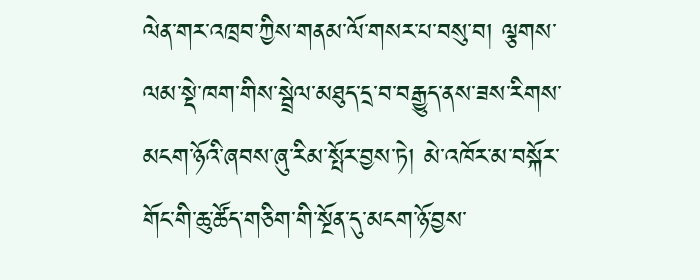ལེན་གར་འཁྲབ་ཀྱིས་གནམ་ལོ་གསར་པ་བསུ་བ། ལྕགས་ལམ་སྡེ་ཁག་གིས་སྦྲེལ་མཐུད་དྲ་བ་བརྒྱུད་ནས་ཟས་རིགས་མངག་ཉོའི་ཞབས་ཞུ་རིམ་སྤོར་བྱས་ཏེ། མེ་འཁོར་མ་བསྐོར་གོང་གི་ཆུ་ཚོད་གཅིག་གི་སྔོན་དུ་མངག་ཉོ་བྱས་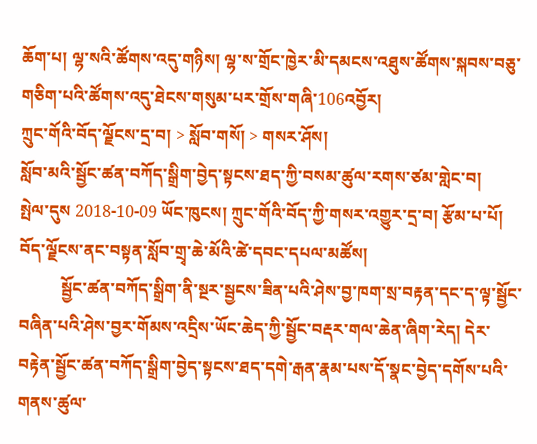ཆོག་པ། ལྷ་སའི་ཚོགས་འདུ་གཉིས། ལྷ་ས་གྲོང་ཁྱེར་མི་དམངས་འཐུས་ཚོགས་སྐབས་བཅུ་གཅིག་པའི་ཚོགས་འདུ་ཐེངས་གསུམ་པར་གྲོས་གཞི་106འབྱོར།
ཀྲུང་གོའི་བོད་ལྗོངས་དྲ་བ། > སློབ་གསོ། > གསར་ཤོས།
སློབ་མའི་སྦྱོང་ཚན་བཀོད་སྒྲིག་བྱེད་སྟངས་ཐད་ཀྱི་བསམ་ཚུལ་རགས་ཙམ་གླེང་བ།
སྤེལ་དུས 2018-10-09 ཡོང་ཁུངས། ཀྲུང་གོའི་བོད་ཀྱི་གསར་འགྱུར་དྲ་བ། རྩོམ་པ་པོ། བོད་ལྗོངས་ནང་བསྟན་སློབ་གྲྭ་ཆེ་མོའི་ཚེ་དབང་དཔལ་མཚོས།
          སྦྱོང་ཚན་བཀོད་སྒྲིག་ནི་སྔར་སྦྱངས་ཟིན་པའི་ཤེས་བྱ་ཁག་སྲ་བརྟན་དང་ད་ལྟ་སྦྱོང་བཞིན་པའི་ཤེས་བྱར་གོམས་འདྲིས་ཡོང་ཆེད་ཀྱི་སྦྱོང་བརྡར་གལ་ཆེན་ཞིག་རེད། དེར་བརྟེན་སྦྱོང་ཚན་བཀོད་སྒྲིག་བྱེད་སྟངས་ཐད་དགེ་རྒན་རྣམ་པས་དོ་སྣང་བྱེད་དགོས་པའི་གནས་ཚུལ་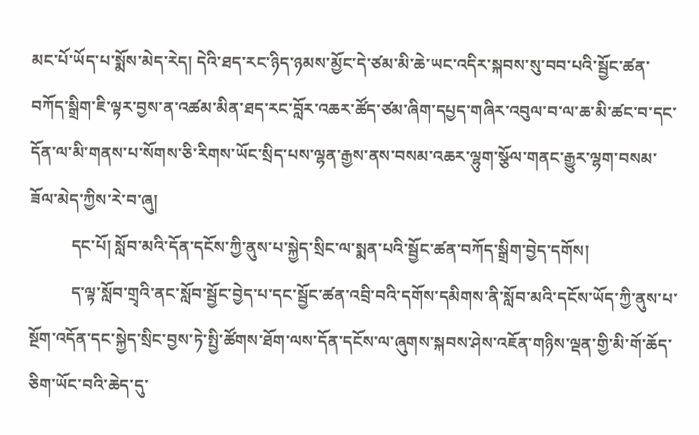མང་པོ་ཡོད་པ་སྨོས་མེད་རེད། དེའི་ཐད་རང་ཉིད་ཉམས་མྱོང་དེ་ཙམ་མི་ཆེ་ཡང་འདིར་སྐབས་སུ་བབ་པའི་སྦྱོང་ཚན་བཀོད་སྒྲིག་ཇི་ལྟར་བྱས་ན་འཚམ་མིན་ཐད་རང་བློར་འཆར་ཚོད་ཙམ་ཞིག་དཔྱད་གཞིར་འབུལ་བ་ལ་ཆ་མི་ཚང་བ་དང་དོན་ལ་མི་གནས་པ་སོགས་ཅི་རིགས་ཡོང་སྲིད་པས་ལྷན་རྒྱས་ནས་བསམ་འཆར་ལྷུག་སྩོལ་གནང་རྒྱུར་ལྷག་བསམ་ཟོལ་མེད་ཀྱིས་རེ་བ་ཞུ།
          དང་པོ། སློབ་མའི་དོན་དངོས་ཀྱི་ནུས་པ་སྐྱེད་སྲིང་ལ་སྨན་པའི་སྦྱོང་ཚན་བཀོད་སྒྲིག་བྱེད་དགོས།
          ད་ལྟ་སློབ་གྲྭའི་ནང་སློབ་སྦྱོང་བྱེད་པ་དང་སྦྱོང་ཚན་འབྲི་བའི་དགོས་དམིགས་ནི་སློབ་མའི་དངོས་ཡོད་ཀྱི་ནུས་པ་སྔོག་འདོན་དང་སྐྱེད་སྲིང་བྱས་ཏེ་སྤྱི་ཚོགས་ཐོག་ལས་དོན་དངོས་ལ་ཞུགས་སྐབས་ཤེས་འཇོན་གཉིས་ལྡན་གྱི་མི་གོ་ཆོད་ཅིག་ཡོང་བའི་ཆེད་དུ་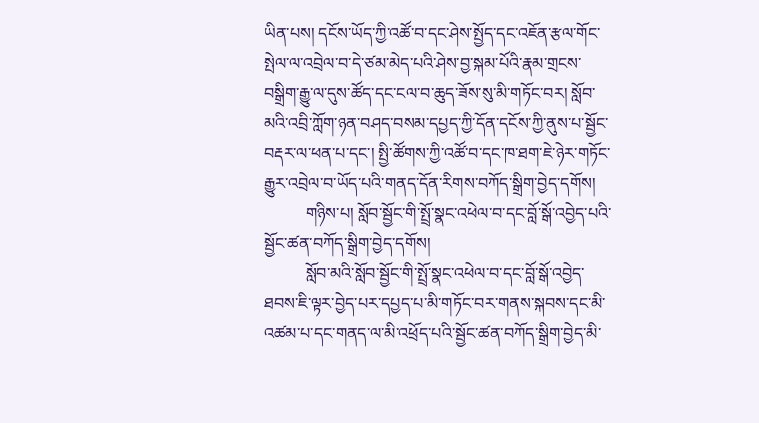ཡིན་པས། དངོས་ཡོད་ཀྱི་འཚོ་བ་དང་ཤེས་སྤྱོད་དང་འཇོན་རྩལ་གོང་སྤེལ་ལ་འབྲེལ་བ་དེ་ཙམ་མེད་པའི་ཤེས་བྱ་སྐམ་པོའི་རྣམ་གྲངས་བསྒྲིག་རྒྱུ་ལ་དུས་ཚོད་དང་ངལ་བ་ཆུད་ཟོས་སུ་མི་གཏོང་བར། སློབ་མའི་འབྲི་ཀློག་ཉན་བཤད་བསམ་དཔྱད་ཀྱི་དོན་དངོས་ཀྱི་ནུས་པ་སྦྱོང་བརྡར་ལ་ཕན་པ་དང་། སྤྱི་ཚོགས་ཀྱི་འཚོ་བ་དང་ཁ་ཐག་ཇེ་ཉེར་གཏོང་རྒྱུར་འབྲེལ་བ་ཡོད་པའི་གནད་དོན་རིགས་བཀོད་སྒྲིག་བྱེད་དགོས།
          གཉིས་པ། སློབ་སྦྱོང་གི་སྤྲོ་སྣང་འཕེལ་བ་དང་བློ་སྒོ་འབྱེད་པའི་སྦྱོང་ཚན་བཀོད་སྒྲིག་བྱེད་དགོས།
          སློབ་མའི་སློབ་སྦྱོང་གི་སྤྲོ་སྣང་འཕེལ་བ་དང་བློ་སྒོ་འབྱེད་ཐབས་ཇི་ལྟར་བྱེད་པར་དཔྱད་པ་མི་གཏོང་བར་གནས་སྐབས་དང་མི་འཚམ་པ་དང་གནད་ལ་མི་འཕྲོད་པའི་སྦྱོང་ཚན་བཀོད་སྒྲིག་བྱེད་མི་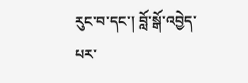རུང་བ་དང་། བློ་སྒོ་འབྱེད་པར་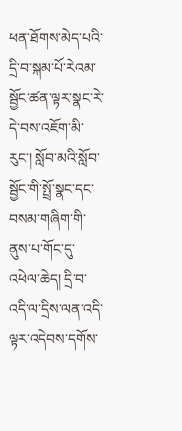ཕན་ཐོགས་མེད་པའི་དྲི་བ་སྐམ་པོ་རེའམ་སྦྱོང་ཚན་ལྟར་སྣང་རེ་དེ་བས་འཇོག་མི་རུང་། སློབ་མའི་སློབ་སྦྱོང་གི་སྤྲོ་སྣང་དང་བསམ་གཞིག་གི་ནུས་པ་གོང་དུ་འཕེལ་ཆེད། དྲི་བ་འདི་ལ་དྲིས་ལན་འདི་ལྟར་འདེབས་དགོས་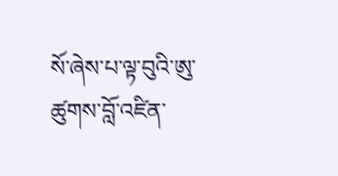སོ་ཞེས་པ་ལྟ་བུའི་ཨུ་ཚུགས་བློ་འཛིན་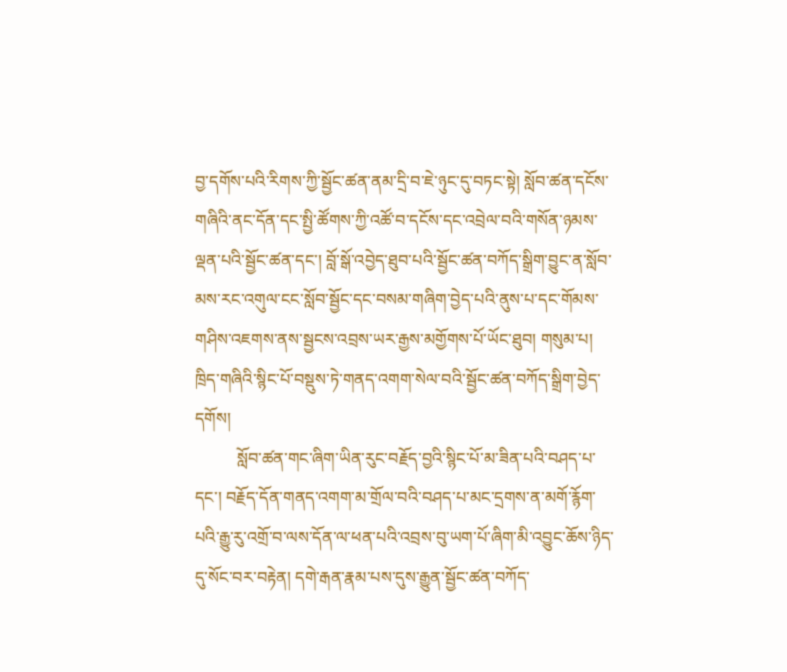བྱ་དགོས་པའི་རིགས་ཀྱི་སྦྱོང་ཚན་ནམ་དྲི་བ་ཇེ་ཉུང་དུ་བཏང་སྟེ། སློབ་ཚན་དངོས་གཞིའི་ནང་དོན་དང་སྤྱི་ཚོགས་ཀྱི་འཚོ་བ་དངོས་དང་འབྲེལ་བའི་གསོན་ཉམས་ལྡན་པའི་སྦྱོང་ཚན་དང་། བློ་སྒོ་འབྱེད་ཐུབ་པའི་སྦྱོང་ཚན་བཀོད་སྒྲིག་བྱུང་ན་སློབ་མས་རང་འགུལ་ངང་སློབ་སྦྱོང་དང་བསམ་གཞིག་བྱེད་པའི་ནུས་པ་དང་གོམས་གཤིས་འཇགས་ནས་སྦྱངས་འབྲས་ཡར་རྒྱས་མགྱོགས་པོ་ཡོང་ཐུབ། གསུམ་པ། ཁྲིད་གཞིའི་སྙིང་པོ་བསྡུས་ཏེ་གནད་འགག་སེལ་བའི་སྦྱོང་ཚན་བཀོད་སྒྲིག་བྱེད་དགོས།
          སློབ་ཚན་གང་ཞིག་ཡིན་རུང་བརྗོད་བྱའི་སྙིང་པོ་མ་ཟིན་པའི་བཤད་པ་དང་། བརྗོད་དོན་གནད་འགག་མ་གྲོལ་བའི་བཤད་པ་མང་དྲགས་ན་མགོ་རྙོག་པའི་རྒྱུ་རུ་འགྲོ་བ་ལས་དོན་ལ་ཕན་པའི་འབྲས་བུ་ཡག་པོ་ཞིག་མི་འབྱུང་ཆོས་ཉིད་དུ་སོང་བར་བརྟེན། དགེ་རྒན་རྣམ་པས་དུས་རྒྱུན་སྦྱོང་ཚན་བཀོད་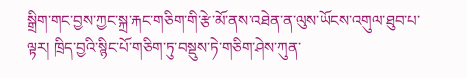སྒྲིག་གང་བྱས་ཀྱང་སྐྲ་རྐང་གཅིག་གི་རྩེ་མོ་ནས་འཐེན་ན་ལུས་ཡོངས་འགུལ་ཐུབ་པ་ལྟར། ཁྲིད་བྱའི་སྙིང་པོ་གཅིག་ཏུ་བསྡུས་ཏེ་གཅིག་ཤེས་ཀུན་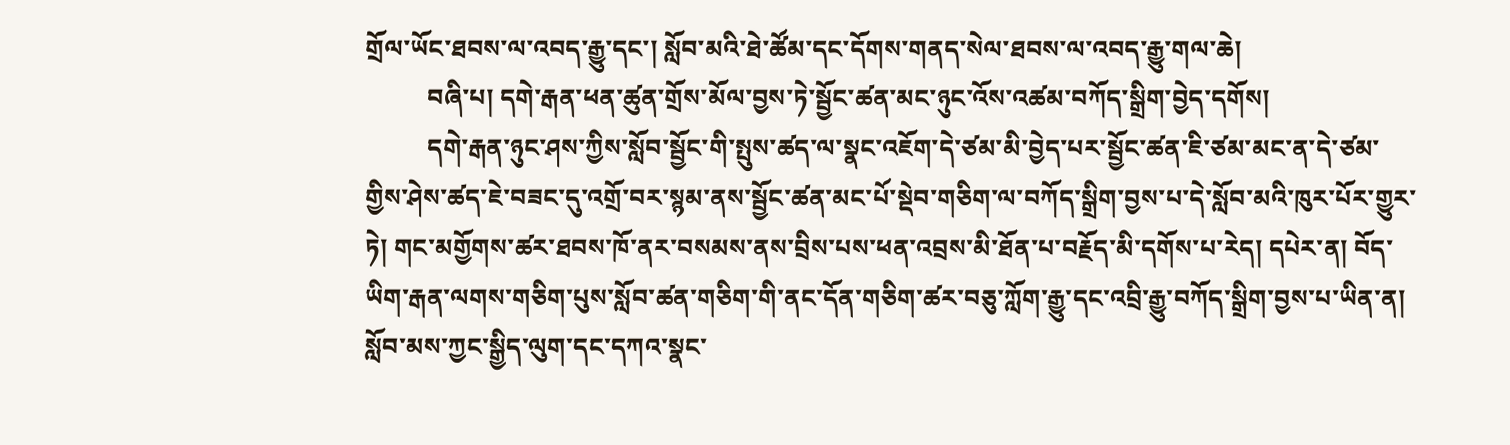གྲོལ་ཡོང་ཐབས་ལ་འབད་རྒྱུ་དང་། སློབ་མའི་ཐེ་ཚོམ་དང་དོགས་གནད་སེལ་ཐབས་ལ་འབད་རྒྱུ་གལ་ཆེ།
          བཞི་པ། དགེ་རྒན་ཕན་ཚུན་གྲོས་མོལ་བྱས་ཏེ་སྦྱོང་ཚན་མང་ཉུང་འོས་འཚམ་བཀོད་སྒྲིག་བྱེད་དགོས།
          དགེ་རྒན་ཉུང་ཤས་ཀྱིས་སློབ་སྦྱོང་གི་སྤུས་ཚད་ལ་སྣང་འཇོག་དེ་ཙམ་མི་བྱེད་པར་སྦྱོང་ཚན་ཇི་ཙམ་མང་ན་དེ་ཙམ་གྱིས་ཤེས་ཚད་ཇེ་བཟང་དུ་འགྲོ་བར་སྙམ་ནས་སྦྱོང་ཚན་མང་པོ་སྡེབ་གཅིག་ལ་བཀོད་སྒྲིག་བྱས་པ་དེ་སློབ་མའི་ཁུར་པོར་གྱུར་ཏེ། གང་མགྱོགས་ཚར་ཐབས་ཁོ་ནར་བསམས་ནས་བྲིས་པས་ཕན་འབྲས་མི་ཐོན་པ་བརྗོད་མི་དགོས་པ་རེད། དཔེར་ན། བོད་ཡིག་རྒན་ལགས་གཅིག་པུས་སློབ་ཚན་གཅིག་གི་ནང་དོན་གཅིག་ཚར་བཅུ་ཀློག་རྒྱུ་དང་འབྲི་རྒྱུ་བཀོད་སྒྲིག་བྱས་པ་ཡིན་ན། སློབ་མས་ཀྱང་སྒྱིད་ལུག་དང་དཀའ་སྣང་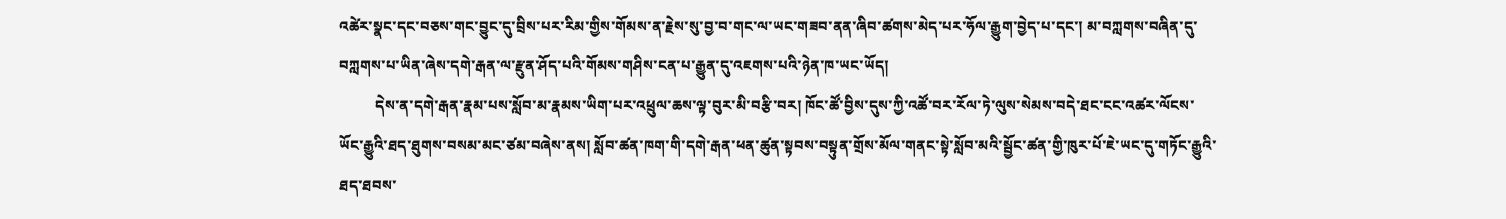འཚེར་སྣང་དང་བཅས་གང་བྱུང་དུ་བྲིས་པར་རིམ་གྱིས་གོམས་ན་རྗེས་སུ་བྱ་བ་གང་ལ་ཡང་གཟབ་ནན་ཞིབ་ཚགས་མེད་པར་ཧོལ་རྒྱུག་བྱེད་པ་དང་། མ་བཀླགས་བཞིན་དུ་བཀླགས་པ་ཡིན་ཞེས་དགེ་རྒན་ལ་རྫུན་ཤོད་པའི་གོམས་གཤིས་ངན་པ་རྒྱུན་དུ་འཇགས་པའི་ཉེན་ཁ་ཡང་ཡོད།
          དེས་ན་དགེ་རྒན་རྣམ་པས་སློབ་མ་རྣམས་ཡིག་པར་འཕྲུལ་ཆས་ལྟ་བུར་མི་བརྩི་བར། ཁོང་ཚོ་བྱིས་དུས་ཀྱི་འཚོ་བར་རོལ་ཏེ་ལུས་སེམས་བདེ་ཐང་ངང་འཚར་ལོངས་ཡོང་རྒྱུའི་ཐད་ཐུགས་བསམ་མང་ཙམ་བཞེས་ནས། སློབ་ཚན་ཁག་གི་དགེ་རྒན་ཕན་ཚུན་སྟབས་བསྟུན་གྲོས་མོལ་གནང་སྟེ་སློབ་མའི་སྦྱོང་ཚན་གྱི་ཁུར་པོ་ཇེ་ཡང་དུ་གཏོང་རྒྱུའི་ཐད་ཐབས་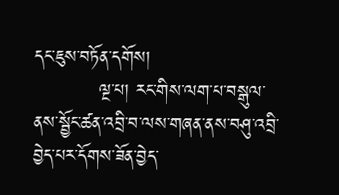དང་ཇུས་བཏོན་དགོས།
          ལྔ་པ། རང་གིས་ལག་པ་བསྒུལ་ནས་སྦྱོང་ཚན་འབྲི་བ་ལས་གཞན་ནས་བཤུ་འབྲི་བྱེད་པར་དོགས་ཟོན་བྱེད་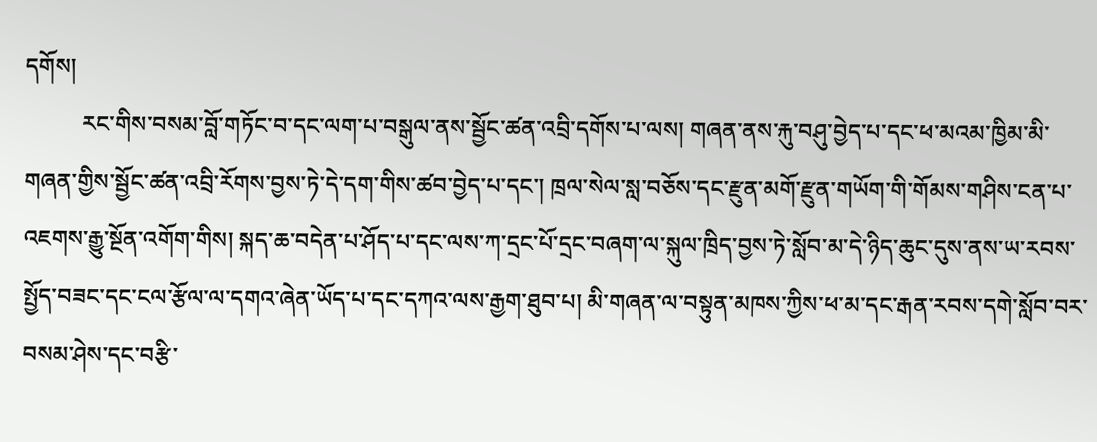དགོས།
          རང་གིས་བསམ་བློ་གཏོང་བ་དང་ལག་པ་བསྒུལ་ནས་སྦྱོང་ཚན་འབྲི་དགོས་པ་ལས། གཞན་ནས་རྐུ་བཤུ་བྱེད་པ་དང་ཕ་མའམ་ཁྱིམ་མི་གཞན་གྱིས་སྦྱོང་ཚན་འབྲི་རོགས་བྱས་ཏེ་དེ་དག་གིས་ཚབ་བྱེད་པ་དང་། ཁྲལ་སེལ་སླ་བཅོས་དང་རྫུན་མགོ་རྫུན་གཡོག་གི་གོམས་གཤིས་ངན་པ་འཇགས་རྒྱུ་སྔོན་འགོག་གིས། སྐད་ཆ་བདེན་པ་ཤོད་པ་དང་ལས་ཀ་དྲང་པོ་དྲང་བཞག་ལ་སྐུལ་ཁྲིད་བྱས་ཏེ་སློབ་མ་དེ་ཉིད་ཆུང་དུས་ནས་ཡ་རབས་སྤྱོད་བཟང་དང་ངལ་རྩོལ་ལ་དགའ་ཞེན་ཡོད་པ་དང་དཀའ་ལས་རྒྱག་ཐུབ་པ། མི་གཞན་ལ་བསྟུན་མཁས་ཀྱིས་ཕ་མ་དང་རྒན་རབས་དགེ་སློབ་བར་བསམ་ཤེས་དང་བརྩི་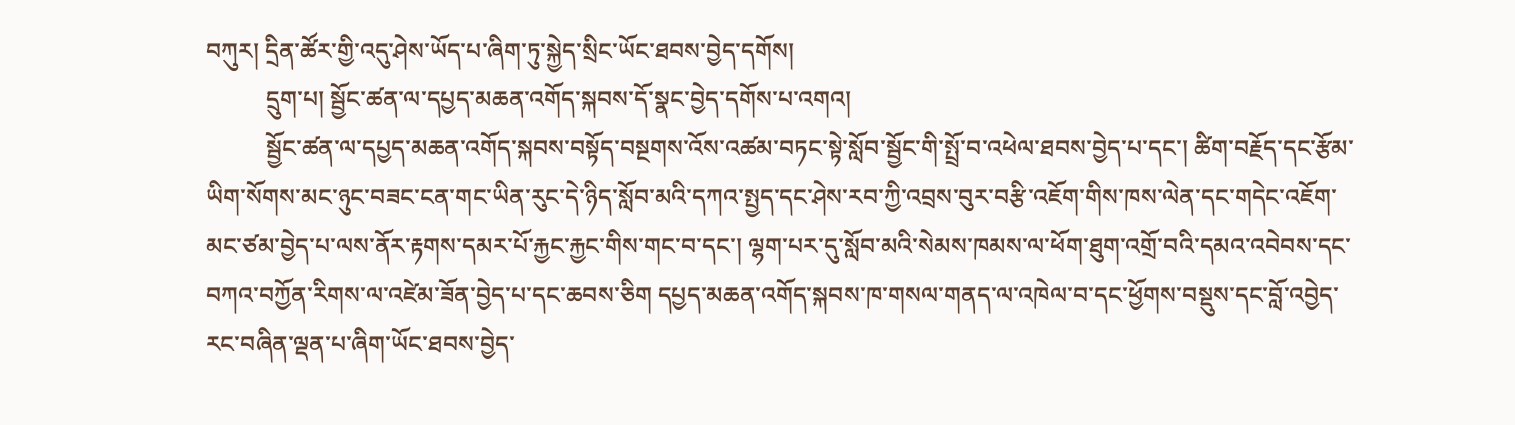བཀུར། དྲིན་ཚོར་གྱི་འདུ་ཤེས་ཡོད་པ་ཞིག་ཏུ་སྐྱེད་སྲིང་ཡོང་ཐབས་བྱེད་དགོས།
          དྲུག་པ། སྦྱོང་ཚན་ལ་དཔྱད་མཆན་འགོད་སྐབས་དོ་སྣང་བྱེད་དགོས་པ་འགའ།
          སྦྱོང་ཚན་ལ་དཔྱད་མཆན་འགོད་སྐབས་བསྟོད་བསྔགས་འོས་འཚམ་བཏང་སྟེ་སློབ་སྦྱོང་གི་སྤྲོ་བ་འཕེལ་ཐབས་བྱེད་པ་དང་། ཚིག་བརྗོད་དང་རྩོམ་ཡིག་སོགས་མང་ཉུང་བཟང་ངན་གང་ཡིན་རུང་དེ་ཉིད་སློབ་མའི་དཀའ་སྤྱད་དང་ཤེས་རབ་ཀྱི་འབྲས་བུར་བརྩི་འཇོག་གིས་ཁས་ལེན་དང་གདེང་འཇོག་མང་ཙམ་བྱེད་པ་ལས་ནོར་རྟགས་དམར་པོ་རྐྱང་རྐྱང་གིས་གང་བ་དང་། ལྷག་པར་དུ་སློབ་མའི་སེམས་ཁམས་ལ་ཕོག་ཐུག་འགྲོ་བའི་དམའ་འབེབས་དང་བཀའ་བཀྱོན་རིགས་ལ་འཛེམ་ཟོན་བྱེད་པ་དང་ཆབས་ཅིག དཔྱད་མཆན་འགོད་སྐབས་ཁ་གསལ་གནད་ལ་འཁེལ་བ་དང་ཕྱོགས་བསྡུས་དང་བློ་འབྱེད་རང་བཞིན་ལྡན་པ་ཞིག་ཡོང་ཐབས་བྱེད་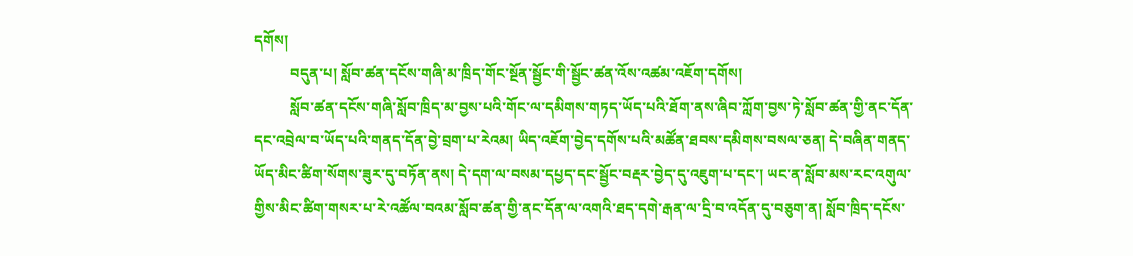དགོས།
          བདུན་པ། སློབ་ཚན་དངོས་གཞི་མ་ཁྲིད་གོང་སྔོན་སྦྱོང་གི་སྦྱོང་ཚན་འོས་འཚམ་འཇོག་དགོས།
          སློབ་ཚན་དངོས་གཞི་སློབ་ཁྲིད་མ་བྱས་པའི་གོང་ལ་དམིགས་གཏད་ཡོད་པའི་ཐོག་ནས་ཞིབ་ཀློག་བྱས་ཏེ་སློབ་ཚན་གྱི་ནང་དོན་དང་འབྲེལ་བ་ཡོད་པའི་གནད་དོན་བྱེ་བྲག་པ་རེའམ། ཡིད་འཇོག་བྱེད་དགོས་པའི་མཚོན་ཐབས་དམིགས་བསལ་ཅན། དེ་བཞིན་གནད་ཡོད་མིང་ཚིག་སོགས་ཟུར་དུ་བཏོན་ནས། དེ་དག་ལ་བསམ་དཔྱད་དང་སྦྱོང་བརྡར་བྱེད་དུ་འཇུག་པ་དང་། ཡང་ན་སློབ་མས་རང་འགུལ་གྱིས་མིང་ཚིག་གསར་པ་རེ་འཚོལ་བའམ་སློབ་ཚན་གྱི་ནང་དོན་ལ་འགའི་ཐད་དགེ་རྒན་ལ་དྲི་བ་འདོན་དུ་བཅུག་ན། སློབ་ཁྲིད་དངོས་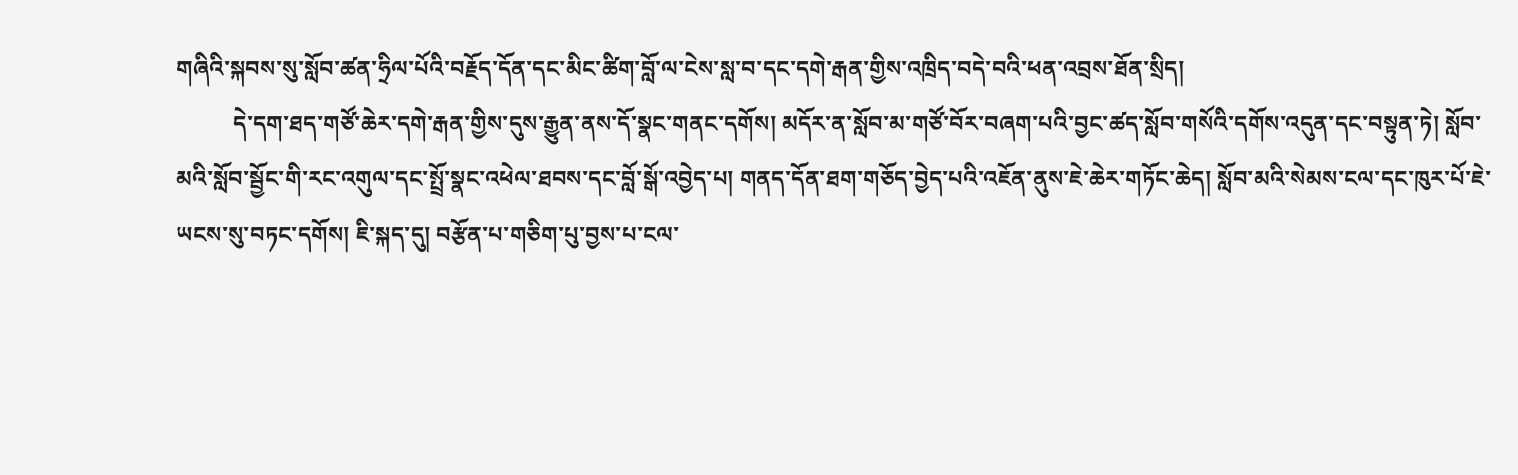གཞིའི་སྐབས་སུ་སློབ་ཚན་ཧྲིལ་པོའི་བརྗོད་དོན་དང་མིང་ཚིག་བློ་ལ་ངེས་སླ་བ་དང་དགེ་རྒན་གྱིས་འཁྲིད་བདེ་བའི་ཕན་འབྲས་ཐོན་སྲིད།
          དེ་དག་ཐད་གཙོ་ཆེར་དགེ་རྒན་གྱིས་དུས་རྒྱུན་ནས་དོ་སྣང་གནང་དགོས། མདོར་ན་སློབ་མ་གཙོ་བོར་བཞག་པའི་བྱང་ཚད་སློབ་གསོའི་དགོས་འདུན་དང་བསྟུན་ཏེ། སློབ་མའི་སློབ་སྦྱོང་གི་རང་འགུལ་དང་སྤྲོ་སྣང་འཕེལ་ཐབས་དང་བློ་སྒོ་འབྱེད་པ། གནད་དོན་ཐག་གཅོད་བྱེད་པའི་འཇོན་ནུས་ཇེ་ཆེར་གཏོང་ཆེད། སློབ་མའི་སེམས་ངལ་དང་ཁུར་པོ་ཇེ་ཡངས་སུ་བཏང་དགོས། ཇི་སྐད་དུ། བརྩོན་པ་གཅིག་པུ་བྱས་པ་ངལ་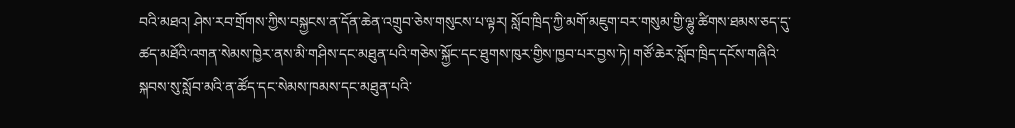བའི་མཐའ། ཤེས་རབ་གྲོགས་ཀྱིས་བསྐྱངས་ན་དོན་ཆེན་འགྲུབ་ཅེས་གསུངས་པ་ལྟར། སློབ་ཁྲིད་ཀྱི་མགོ་མཇུག་བར་གསུམ་གྱི་ལྷུ་ཚིགས་ཐམས་ཅད་དུ་ཚད་མཐོའི་འགན་སེམས་ཁྱེར་ནས་མི་གཤིས་དང་མཐུན་པའི་གཅེས་སྐྱོང་དང་ཐུགས་ཁུར་གྱིས་ཁྱབ་པར་བྱས་ཏེ། གཙོ་ཆེར་སློབ་ཁྲིད་དངོས་གཞིའི་སྐབས་སུ་སློབ་མའི་ན་ཚོད་དང་སེམས་ཁམས་དང་མཐུན་པའི་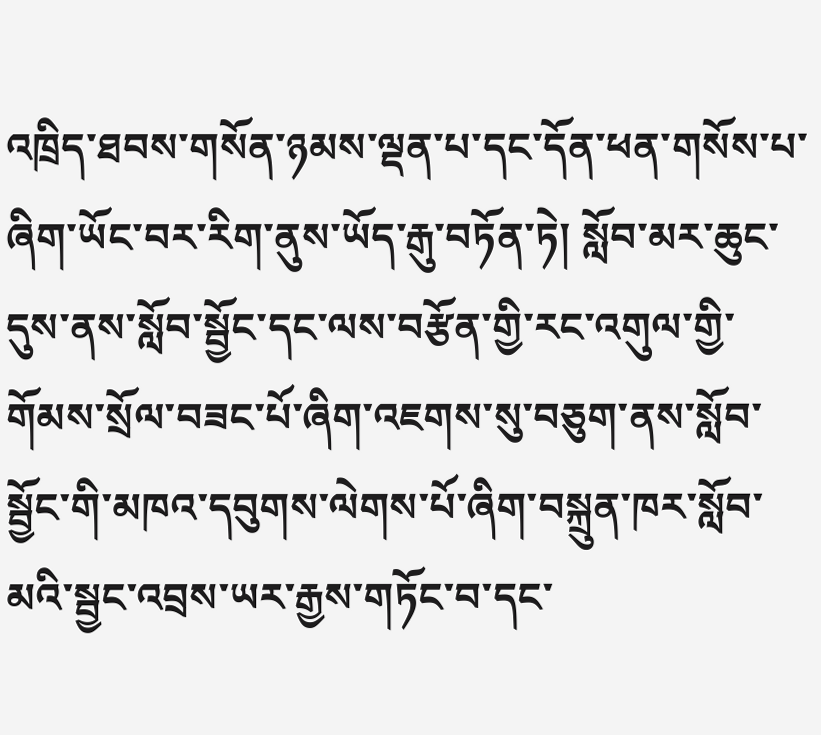འཁྲིད་ཐབས་གསོན་ཉམས་ལྡན་པ་དང་དོན་ཕན་གསོས་པ་ཞིག་ཡོང་བར་རིག་ནུས་ཡོད་རྒུ་བཏོན་ཏེ། སློབ་མར་ཆུང་དུས་ནས་སློབ་སྦྱོང་དང་ལས་བརྩོན་གྱི་རང་འགུལ་གྱི་གོམས་སྲོལ་བཟང་པོ་ཞིག་འཇགས་སུ་བཅུག་ནས་སློབ་སྦྱོང་གི་མཁའ་དབུགས་ལེགས་པོ་ཞིག་བསྐྲུན་ཁར་སློབ་མའི་སྦྱང་འབྲས་ཡར་རྒྱས་གཏོང་བ་དང་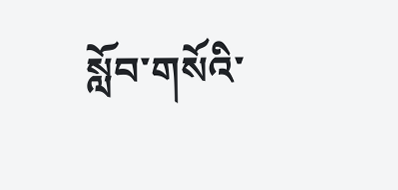སློབ་གསོའི་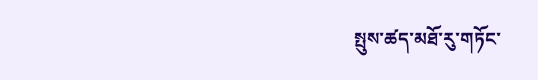སྤུས་ཚད་མཐོ་རུ་གཏོང་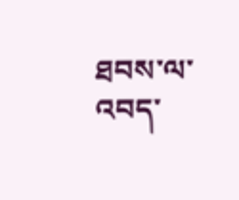ཐབས་ལ་འབད་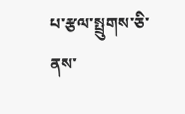པ་རྩལ་སྤྲུགས་ཅི་ནས་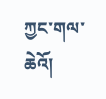ཀྱང་གལ་ཆེའོ།